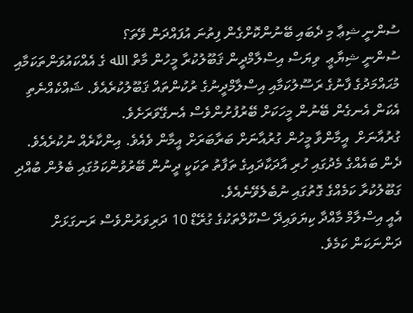ސުންނީ ޝިޢާ މި ދެބައި ބޭނުންކޮށްގެން ފިތުނަ އުފައްދަން ވޭތަ؟
ސުންނީ ޝިޔާޢީ  ވިޔަސް އިސްލާމްދީން ޤަބޫލުކުރާ މީހުން މާތް الله ގެ އެއްކައުވަންތަކަމާއި މުޙައްމަދުގެ ފާނުގެ ރަސޫލުކަމާއި އިސްލާމްދީނުގެ ރުކުންތައް ޤަބޫލުކުރެއެވެ. ޝައްކެއްނެތި އެކަން އެނގެން ބޭނުން މީހަކަށް ބޭރުފުށުންވެސް އެނގޭވަރަށެވެ.
ގުރުއާނަށް  އީމާންވާ މީހުން ގުރުއާނަށް ބަރާބަރަށް އީމާން ވެއެވެ. އިންކާރެއް ނުކުރެއެވެ. ދެން ބައެއްގެ މެދުގައި ހުރި އާދަކާދައިގެ ތަފާތު ތަކަކީ ދީނުން ބޭރުވުންކަމުގައި ބެލުން ބުއްދި ގަބޫލުކުރާ ކަމެއްގެ ގޮތުގައި ނުބެލެވޭނެއެވެ.
އެއީ އިސްލާމް މާއްދާ ކިޔަވައިދޭ ސްކޫލްތަކުގެ ގުރޭޑް 10 ދަރިވަރުންވެސް ރަނގަޅަށް ދަންނަކަން ކަމެވެ.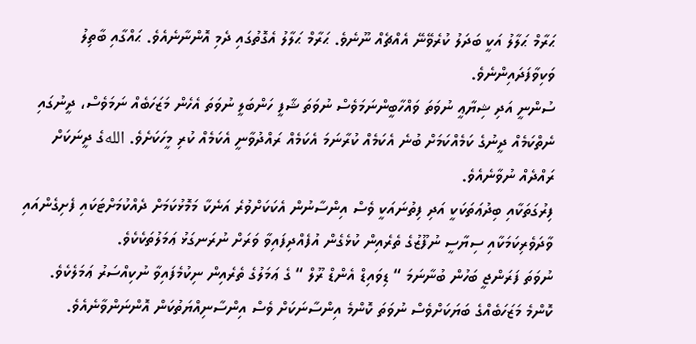ޙަރާމް ޙަލާލު އަކީ ބަދަލު ކުރެވޭނޭ އެއްޗެއް ނޫނެވެ. ޙަރާމް ޙަލާލު އެގޮތުގައި ދެމި އޮންނާނެއެވެ. ޙައްގާއި ބާތިލު ވަކިވާފަދައިންނެވެ.
ސުންނީ އަދި ޝިޔާޢީ ނުވަތަ ވައްހާބީންނަމަވެސް ނުވަތަ ޝާފީ ހަންބަލީ ނުވަތަ އެހެން މަޒަހަބެއް ނަމަވެސް، ދީނުގައި ނެތްކަމެއް ދީނުގެ ކަމެއްކަމަށް ބުނެ އެކަމެއް ކުރާނަމަ އެކަމެއް ރައްދުވާނީ އެކަމެއް ކުރި މީހަކަށެވެ. اللهގެ ދީނަކަށް ރައްދެއް ނުވާނެއެވެ.
ފިރުގަތަކާއި ބިދުޢަތަކަކީ އަދި ފިތުނައަކީ ވެސް އިންސާނުން އެކަކަށްވުރެ އަނެކާ މަމޮޅުކަމަށް ދެއްކުމަށްޓަކައި ފެށިގެންއައި ވާދަވެރިކަމަކާއި ސިޔާސީ ނުފޫޒުގެ ތެރެއިން ކުޅެގެން އުފެއްދިފައިވާ ވަރަށް ނުރަނގަޅު ޢަމަލުތަކެކެވެ.
ނުވަތަ ފަރަންޖީ ބަހުން ބުނާނަމަ “ ޑިވައިޑް އެންޑް ރޫލް “ ގެ ޢަމަލުގެ ތެރެއިން ނިކުމެފައިވާ ނުކިއްސަރު ޢަމަލެކެވެ.
ކޮންމެ މަޒަހަބެއްގެ ބަޔަކަށްވެސް ނުވަތަ ކޮންމެ އިންސާނަކަށް ވެސް އިންސާނިއްޔަތުކަން އޮންނަންވާނެއެވެ.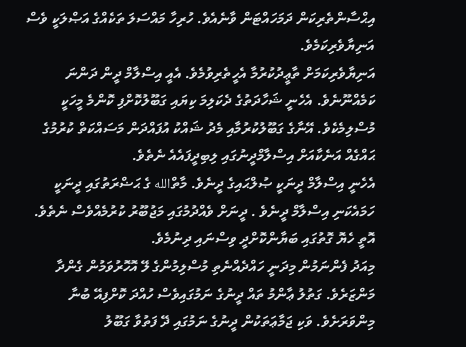އިޙްސާންތެރިކަން ދަމަހައްޓަން ވާނެއެވެ. ހުރިހާ މައްސަލަ ތަކެއްގެ އަޞްލަކީ ވެސް އަނިޔާވެރިކަމެވެ.
އަނިޔާވެރިކަމަށް ތާޢީދުކުރުމާ އެހީތެރިވުމެވެ. އެއީ އިސްލާމް ދީން ދަންނަ ކަމެއްނޫނެވެ. އެހެނީ ޝަހާދަތުގެ ދެކަލިމަ ކިޔައި ގަބޫލުކޮށްފި ކޮންމެ މީހަކީ މުސްލިމެކެވެ. އޭނާގެ ގަބޫލުކުރުމާއި މެދު ޝައްކު އުފައްދަން މަސައްކަތް ކުރުމުގެ ޙައްގެއް އަނެކާއަށް އިސްލާމްދީނުގައި ލިބިދީފައެއެ ނެތެވެ.
އެހެނީ އިސްލާމް ދީނަކީ ޞުލްޙައިގެ ދީނެވެ. މާތްالله ގެ ޙަޟްރަތުގައި ދީނަކީ ހަމައެކަނި އިސްލާމް ދީނެވެ . ދީނަށް ވެއްދުމުގައި މަޖުބޫރު ކުރުމެއްވެސް ނެތެވެ. އޮތީ ހެޔޮ ގޮތުގައި ބަޔާންކޮށްދީ ވިސްނައި ދިނުމެވެ.
މިއަދު ފެންނަމުން މިދަނީ ހައްދެއްނެތި މުސްލިމުންގެ ލޭ އޮހޮރުވަމުން ގެންދާ މަންޒަރެވެ. ގަތުލު ޢާންމު ތައް ދީނުގެ ނަމުގައިވެސް ހުއްދަ ކޮށްފިއޭ ބުނާ މިންވަރަށެވެ. ވަކި ޖަމާޢަތަކުން ދީނުގެ ނަމުގައި ދޭ ފަތުވާ ގަބޫލު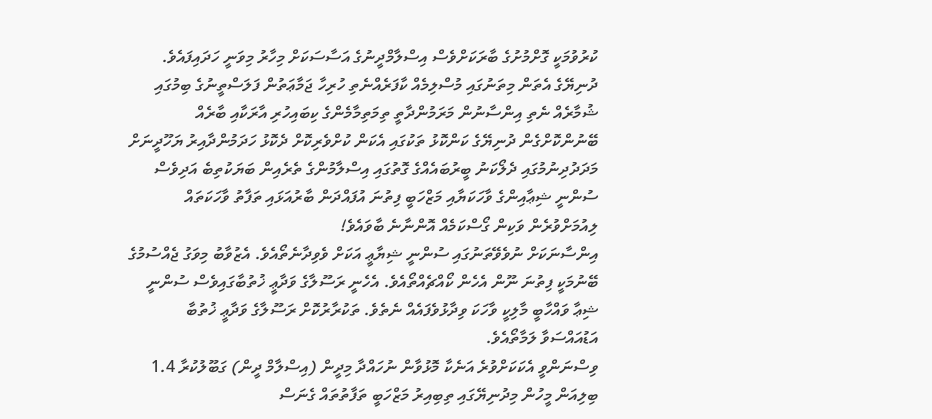ކުރުވުމަކީ ގޮށްމުށުގެ ބާރަކަށްވެސް އިސްލާމްދީނުގެ އަސާސަކަށް މިހާރު މިވަނީ ހަދައިފައެވެ.
ދުނިޔޭގެ އެތަން މިތަނުގައި މުސްލިމެއް ކާފަރެއްނެތި ހުރިހާ ޖަމާޢަތުން ފަލަސްތީނުގެ ބިމުގައި ޝުމާރެއް ނެތި އިންސާނުން މަރަމުންދާތީ ތިމަތިމާމެންގެ ކިބައިހުރި އާރަކާއި ބާރެއް ބޭނުންކޮށްގެން ދުނިޔޭގެ ކަންކޮޅު ތަކުގައި އެކަން ކުށްވެރިކޮށް ދެކޮޅު ހަދަމުންދާއިރު ޔަހޫދީނަށް މަދަދުދިނުމުގައި ދެލޯކަނު ބީރުބައެއްގެ ގޮތުގައި އިސްލާމުންގެ ތެރެއިން ބަޔަކުތިބެ އަދިވެސް ސުންނީ ޝިޢާއިންގެ ވާހަކަޔާއި މަޒްހަބީ ފިތުނަ އުފައްދަން ބާރުއަޅައި ތަފާތު ވާހަކަތައް ލިއުމަށްވުރެން ވަކިން ގޯސްކަމެއް އޮންނާނެ ބާވައެވެ!
އިންސާނަކަށް ނުވެވޭތަނުގައި ސުންނީ ޝިޔާޢީ އަކަށް ވެވިދާނެތޯއެވެ. އެޒުވާބު މިވަގު ޖެއްސުމުގެ ބޭނުމަކީ ފިތުނަ ނޫން އެހެން ކޯއްޗެއްތޯއެވެ. އެހެނީ ރަސޫލާގެ ވަދާޢީ ޚުތުބާގައިވެސް ސުންނީ ޝިޢާ ވައްހާބީ މާލިކީ ވާހަކަ ވިދާޅުވެފައެއް ނެތެވެ. ތަކުރާރުކޮށް ރަސޫލާގެ ވަދާޢީ ޚުތުބާ އަޑުއައްސަވާ ލަމާތޯއެވެ.
ވިސްނަންވީ އެކަކަށްވުރެ އަނެކާ މޮޅުވާން ނުހައްދާ މިދީން (އިސްލާމް ދީން) ގަބޫލުކުރާ 1.4 ބިލިއަން މީހުން މިދުނިޔޭގައި ތިބިއިރު މަޒްހަބީ ތަފާތުތައް ގެނަސް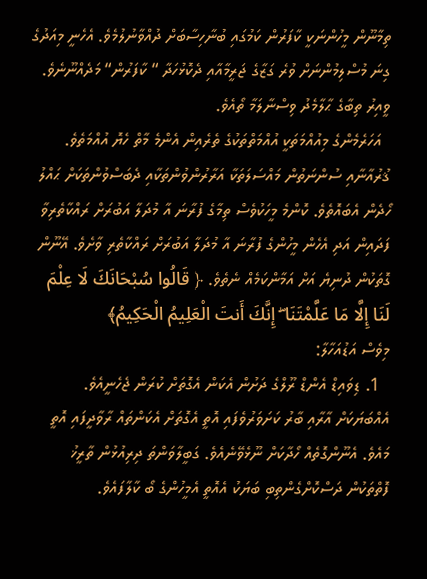ތިމާނޫން މީހުންނަކީ ކާފަރުން ކަމުގައި ބުނާހިސާބަށް ދުއްވާނުލުމެވެ. އެހެނީ މިއަދުގެ ގިނަ މުސްލިމުންނަށް ވުރެ ގަޒާގެ ޖަރީމާއާއި ދެކޮޅުހަދާ “ ކާފަރުން“ މަދެއްނޫނެވެ. ވީއިރު ތިބާގެ ޙާލާމެދު ވިސްނާލަމާ ތޯއެވެ.
  އަހަރެމެންގެ މިއުއްމަތަކީ އުއްމަތްތަކުގެ ތެރެއިން އެންމެ މާތް ހެޔޮ އުއްމަތެވެ. ޤުރުއާނާއި ސުންނަތުން މައްސަލަތަކާ އަރާރުންވުންތަކާއި ދެބަސްވުންތަކަށް ޙައްލު ހޯދެން އެބައޮތެވެ. ކޮންމެ މީހަކުވެސް ތިމާގެ ފުރާނަ އާ މުދަލާ އަބުރަށް ރައްކާތެރިވާ ފަދައިން އަދި އެހެން މީހުންގެ ފުރާނަ އާ މުދަލާ އަބުރަށް ރައްކާތެރި ވާށެވެ. އޭނޫން ގޮތަކުން ދުނިޔެ އަށް އަމާންކަމެއް ނެތެވެ. ﴿ قَالُوا سُبْحَانَكَ لَا عِلْمَ لَنَا إِلَّا مَا عَلَّمْتَنَا ۖ إِنَّكَ أَنتَ الْعَلِيمُ الْحَكِيمُ﴾
މިވެސް އަޑުއަހާލާ:
  1. ޑިވައިޑް އެންޑް ރޫލްގެ ދަށުން އެކަން އެގޮތަށް ކުރަން ޖެހެނީއެވެ. އެއްބަޔަކަށް އާރާއި ބާރު ކަށަވަރުވެފައި އޮތީ އެގޮތަށް އެކަންތައް ރާވާދީފައި އޮތީ މައެވެ. އެނޫންގޮތެއް ހޯދާކަށް ނޫޅެވޭނެއެވެ. ގަބީލާވަންތަ ދިރިއުޅުން ތާރީޚު ފޮތްތަކުން ދަސްކޮށްގެންތިބި ބަޔަކު އެއޮތީ އެމީހުންގެ ބޯ ކާލާފައެވެ.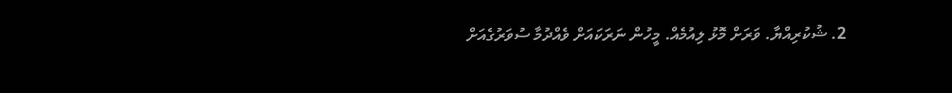2. ޝުކުރިއްޔާ. ވަރަށް މޮޅު ލިއުމެއް. މީހުން ނަރަކައަށް ވެއްދުމާ ސުވަރުގެއަށް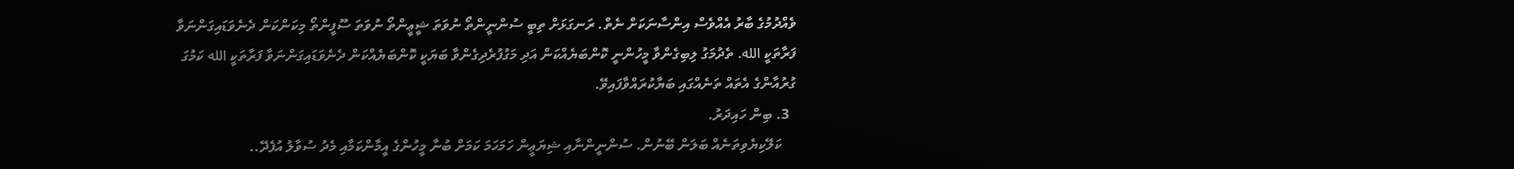ވެއްދުމުގެ ބާރު އެއްވެސް އިންސާނަކަށް ނެތް. ރަނގަޅަށް ތިބީ ސުންނީންތޯ ނުވަތަ ޝީޢީންތޯ ނުވަތަ ސޫފީންތޯ މިކަންކަން ދެނެވަޑައިގަންނަވާ ފަރާތަކީ الله. ތެދުމަގު ލިބިގެންވާ މީހުންނީ ކޮންބަޔެއްކަން އަދި މަގުފުރެދިގެންވާ ބަޔަކީ ކޮންބަޔެއްކަން ދެނެވަޑައިގަންނަވާ ފަރާތަކީ الله ކަމުގަ ގުރުއާންގެ އެތައް ތަނެއްގައި ބަޔާކުރައްވާފައިވޭ.
  3. ބިން ހައިދަރު.
    ކަލޭކިޔެވިތަނެއް ބަލަން ބޭނުން. ސުންނީންނާއި ޝިޔަޢީން ހަމަހަމަ ކަމަށް ބުނާ މީހުންގެ އީމާންކަމާއި މެދު ސުވާލު އުފެދޭ..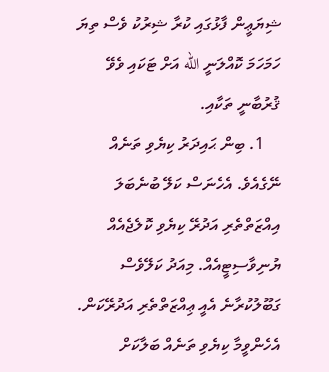ޝިޔަޢީން ފާޅުގައި ކުރާ ޝިރުކު ވެސް ތިޔަ ހަމަހަމަ ކޮއްލަނީ الله އަށް ޓަކައި ވެވޭ ޤުރުބާނީ ތަކާއި.
    1. ބިން ޙައިދަރު ކިޔެވި ތަނެއް ނޭގެއެވެ. އެހެނަސް ކަލޭ ބުނެބަލަ އިއްޒަތްތެރި އަދުރޭ ކިޔެވި ކޮލެޖެއެއް ޔުނިވާސިޓީއެއް. މިއަދު ކަލޭވެސް ގަބޫލުކުރާނެ އެއީ ޢިއްޒަތްތެރި އަދުރޭކަން. އެހެންވީމާ ކިޔެވި ތަނެއް ބަލާކަށް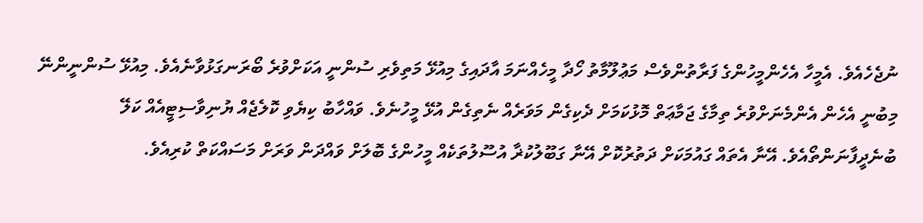ނުޖެހެއެވެ. އެމީހާ އެހެންމީހުންގެ ފަރާތުންވެސް މަޢުލޫމާތު ހޯދާ މީހެއްނަމަ އާދައިގެ މިއުޅޭ މަތިވެރި ސުންނީ އަކަށްވުރެ ބޯރަނގަޅުވާނެއެވެ. މިއުޅޭ ސުންނީންނޭ މިބުނީ އެހެން އެންމެނަށްވުރެ ތިމާގެ ޖަމާޢަތް މޮޅުކަމަށް ދެކިގެން މަވަރެއް ނެތިގެން އުޅޭ މީހުނެވެ. ވައްހާބު ކިޔެވި ކޮލެޖެއް ޔުނިވާސިޓީއެއް ކަލޭ ބުނެދީފާނަންތޯއެވެ. އޭނާ އެތައް ގައުމަކަށް ދަތުރުކޮށް އޭނާ ގަބޫލުކުޜާ އުސޫލުތަކެއް މީހުންގެ ބޮލަށް ވައްދަން ވަރަށް މަސައްކަތް ކުރިއެވެ.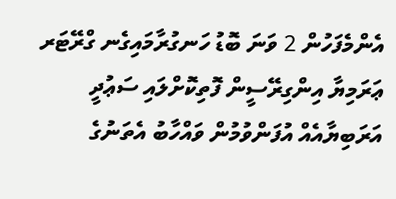އެންމެފަހުން 2 ވަނަ ބޮޑު ހަނގުރާމައިގެނ ގްރޭޓަރ ޢަރަމިޔާ އިންގިރޭސީން ފޮތިކޮށްލައި ސަޢުދީ އަރަބިޔާއެއް އުފަންވުމުން ވައްހާބު އެތަނުގެ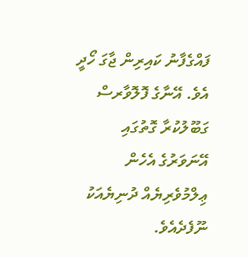ފައްގެފާނު ކައިރިން ޖާގަ ހޯދީ އެވެ. އޭނާގެ ފޮލޮވާރސް ގަބޫލުކުރާ ގޮތުގައި އޭނަވަރުގެ އެހެން ޢިލްމުވެރިޔެއް ދުނިޔެއަކު ނޫފެދެއެވެ.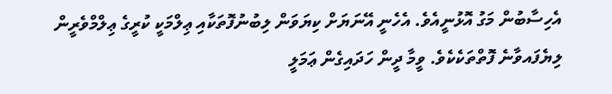އެހިސާބުން މަގު އޮޅުނީއެވެ. އެހެނީ އޭނަޔަށް ކިޔަވަން ލިބުނުފޮތަކާއި ޢިލްމަކީ ކުރީގެ ޢިލްމްވެރީން ލިޔެފައވާނެ ފޮތްތަކެކެވެ. ވީމާ ދީން ހަދައިގެން ޢަމަލީ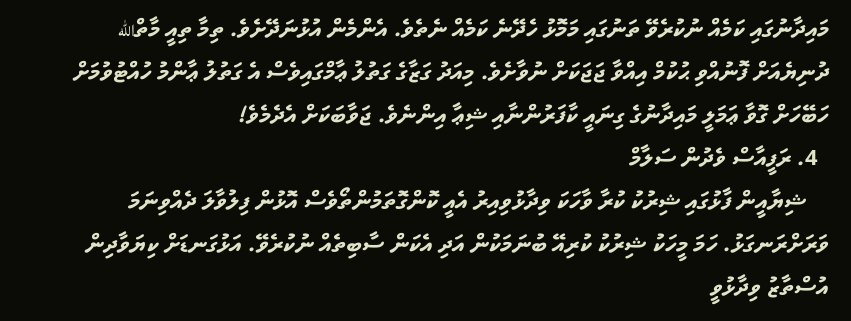މައިދާނުގައި ކަމެއް ނުކުރެވޭ ތަނުގައި މަމޮޅު ހެދޭނެ ކަމެއް ނެތެވެ. އެންމެން އުޅުނަދޭށެވެ. ތިމާ ތިއީ މާތްالله ދުނިޔެއަށް ފޮނުއްވި ޙުކުމް އިއްވާ ޖަޖަކަށް ނުވާށެވެ. މިއަދު ގަޒާގެ ގަތުލު ޢާމްގައިވެސް އެ ގަތުލު ޢާންމު ހުއްޓުވުމަށް ހަބޭހަށް ގޮވާ ޢަމަލީ މައިދާނުގެ ގިނައީ ކާފަރުންނާއި ޝިޢާ އިންނެވެ. ޖަވާބަކަށް އެދެމެވެ!
  4. ރަފީއާސް ވެދުން ސަލާމް
    ޝިޔާއީން ފާޅުގައި ޝިރުކު ކުރާ ވާހަކަ ވިދާޅުވިއިރު އެއީ ކޮންގޮތަމުންތޯވެސް އޮޅުން ފިލުވާލަ ދެއްވިނަމަ ވަރަށްރަނގަޅު. ހަމަ މީހަކު ޝިރުކު ކުރިއޭ ބުނަމަކުން އަދި އެކަން ސާބިތެއް ނުކުރެވޭ. އަޅުގަނޑަށް ކިޔަވާދިން އުސްތާޒު ވިދާޅުވީ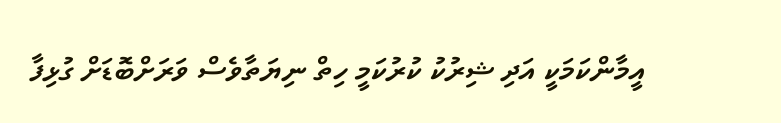އީމާންކަމަކީ އަދި ޝިރުކު ކުރުކަމީ ހިތް ނިޔަތާވެސް ވަރަށްބޮޑަށް ގުޅިފާ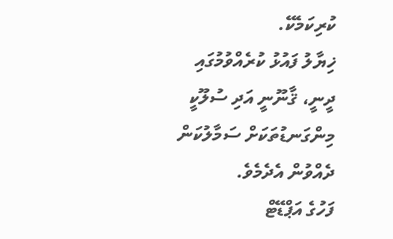ކުރިކަމެކޭ.
ޚިޔާލު ފައުޅު ކުރެއްވުމުގައި ދީނީ، ޤާނޫނީ އަދި ސުލޫކީ މިންގަނޑުތަކަށް ސަމާލުކަން ދެއްވުން އެދެމެވެ.
ފަހުގެ އަޕްޑޭޓް